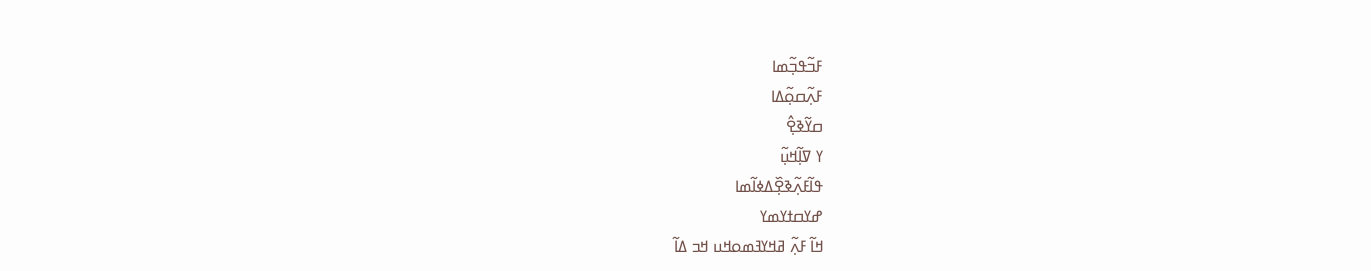ߓߏ߬ߟߏ߲߬ߘߊ
ߓߍ߲߬ߛߋ߲߬ߡߊ
ߛߌ߬ߢߐ߲߮
ߌ ߜߊ߲߬ߞߎ߲߬
ߟߊ߬ߓߍ߲߬ߢߐ߲߰ߡߦߊ߬ߘߊ
ߝߌߛߙߌߘߌ
ߞߊ߬ ߓߍ߲߬ ߥߞߌߔߘߋߞߎ ߞߏ ߡߊ߬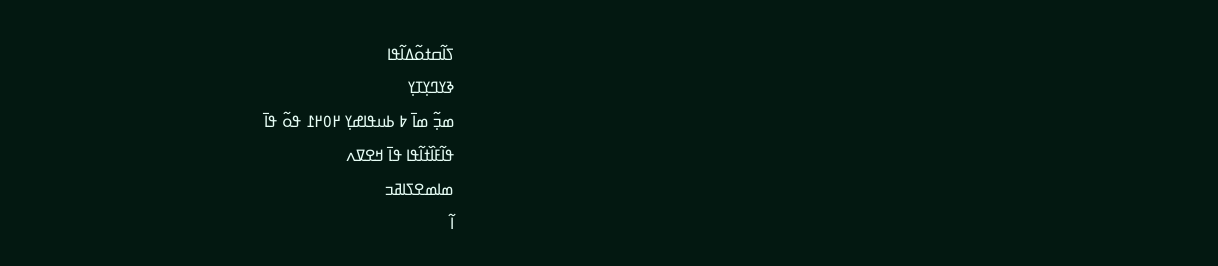ߖߊ߬ߛߙߋ߬ߡߊ߬ߟߊ
ߢߌߣߌ߲ߠߌ߲
ߘߏ߲߬ ߘߊ߫ ߈ ߕߎߟߊߝߌ߲ ߂߀߂߁ ߟߋ߬ ߟߊ߫
ߟߊ߬ߓߊ߰ߙߊ߬ߟߊ ߟߊ߫ ߞߐߜߍ
ߘߊߘߐߖߊߥߏ
ߊ߬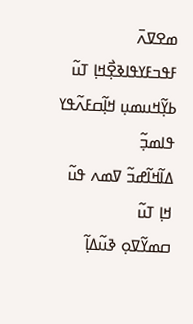ߘߐߜߍ߫
ߓߟߏߓߌߟߊߢߐ߲߯ߞߊ߲ ߠߎ߬
ߕߌ߲߬ߞߎߘߎ߲ ߞߊ߲߬ߛߓߍ߬ߟߌ ߟߊߘߏ߲߬
ߡߊ߬ߞߊ߬ߝߏ߬ ߜߘߍ ߟߎ߬
ߞߊ߲ ߠߎ߬
ߛߘߌ߬ߜߋ߲ ߢߎ߬ߡߊ߲߬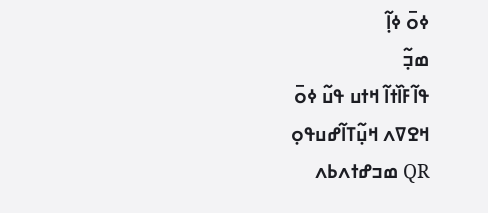ߦߋ߫ ߦߊ߲߬
ߘߏ߲߬
ߟߊ߬ߓߊ߰ߙߊ߬ ߞߙߎ ߟߎ߬ ߦߋ߫
ߞߐߜߍ ߞߎ߲߬ߠߊ߬ߝߎߟߋ߲
QR ߘߏߝߙߍߕߍ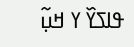ߟߊߖߌ߰ ߌ ߞߎ߲߬